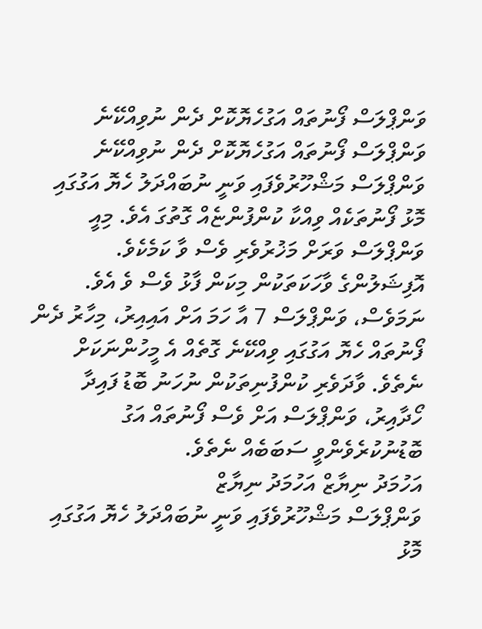ވަންޕްލަސް ފޯނުތައް އަގުހެޔޮކޮށް ދެން ނުވިއްކޭނެ
ވަންޕްލަސް ފޯނުތައް އަގުހެޔޮކޮށް ދެން ނުވިއްކޭނެ
ވަންޕްލަސް މަޝްހޫރުވެފައި ވަނީ ނުބައްދަލު ހެޔޮ އަގުގައި މޮޅު ފޯނުތަކެއް ވިއްކާ ކުންފުންޏެއް ގޮތުގަ އެވެ. މިއީ ވަންޕްލަސް ވަރަށް މަޚުރުވެރި ވެސް ވާ ކަމެކެވެ. އޮފިޝަލުންގެ ވާހަކަތަކުން މިކަން ފާޅު ވެސް ވެ އެވެ. ނަމަވެސް، ވަންޕްލަސް 7 އާ ހަމަ އަށް އައިއިރު، މިހާރު ދެން ފޯނުތައް ހެޔޮ އަގުގައި ވިއްކޭނެ ގޮތެއް އެ މީހުންނަކަށް ނެތެވެ. ވާދަވެރި ކުންފުނިތަކުން ނުހަނު ބޮޑު ފައިދާ ހޯދާއިރު، ވަންޕްލަސް އަށް ވެސް ފޯނުތައް އަގު ބޮޑުނުކުރެވެންވީ ސަބަބެއް ނެތެވެ.
އަހުމަދު ނިޔާޒް އަހުމަދު ނިޔާޒް
ވަންޕްލަސް މަޝްހޫރުވެފައި ވަނީ ނުބައްދަލު ހެޔޮ އަގުގައި މޮޅު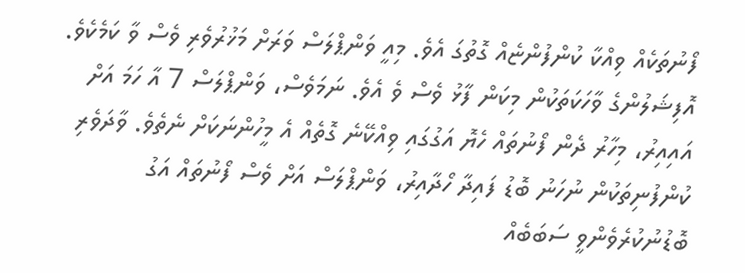ފޯނުތަކެއް ވިއްކާ ކުންފުންޏެއް ގޮތުގަ އެވެ. މިއީ ވަންޕްލަސް ވަރަށް މަޚުރުވެރި ވެސް ވާ ކަމެކެވެ. އޮފިޝަލުންގެ ވާހަކަތަކުން މިކަން ފާޅު ވެސް ވެ އެވެ. ނަމަވެސް، ވަންޕްލަސް 7 އާ ހަމަ އަށް އައިއިރު، މިހާރު ދެން ފޯނުތައް ހެޔޮ އަގުގައި ވިއްކޭނެ ގޮތެއް އެ މީހުންނަކަށް ނެތެވެ. ވާދަވެރި ކުންފުނިތަކުން ނުހަނު ބޮޑު ފައިދާ ހޯދާއިރު، ވަންޕްލަސް އަށް ވެސް ފޯނުތައް އަގު ބޮޑުނުކުރެވެންވީ ސަބަބެއް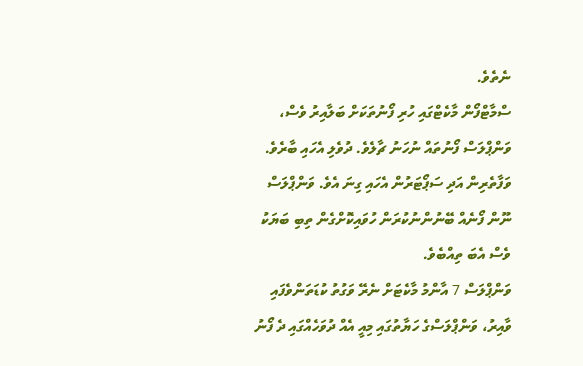ނެތެވެ.
ސްމާޓްފޯން މާކެޓްގައި ހުރި ފޯނުތަކަށް ބަލާއިރު ވެސް، ވަންޕްލަސް ފޯނުތައް ނުހަނު ޗާލެވެ. ދުވެލި އެހައި ބާރެވެ. ވަފާތެރިން އަދި ސަޕޯޓަރުން އެހައި ގިނަ އެވެ. ވަންޕްލަސް ނޫން ފޯނެއް ބޭނުންނުކުރަން ހުވައިކޮށްގެން ތިބި ބަޔަކު ވެސް އެބަ ތިއްބެވެ.
ވަންޕްލަސް 7 އާންމު މާކެޓަށް ނެރޭ ވަގުތު ކުޑަތަންވެފައި ވާއިރު، ވަންޕްލަސްގެ ހަޔާތުގައި މިއީ އެއް ދުވަހެއްގައި ދެ ފޯނު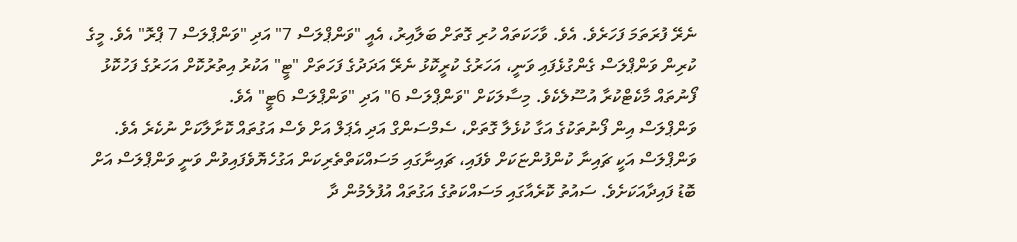ނެރޭ ފުރަތަމަ ފަހަރެވެ. އެވެ. ވާހަކަތައް ހުރި ގޮތަށް ބަލާއިރު، އެއީ "ވަންޕްލަސް 7" އަދި "ވަންޕްލަސް 7 ޕްރޮ" އެވެ. މީގެ ކުރިން ވަންޕްލަސް ގެންގުޅެފައި ވަނީ، އަހަރުގެ ކުރީކޮޅު ނެރޭ އަދަދުގެ ފަހަތަށް "ޓީ" އަކުރު އިތުރުކޮށް އަހަރުގެ ފަހުކޮޅު ފޯނުތައް މާކެޓްކުރާ އުސޫލެކެވެ. މިސާލަކަށް "ވަންޕްލަސް 6" އަދި "ވަންޕްލަސް 6ޓީ" އެވެ.
ވަންޕްލަސް އިން ފޯނުތަކުގެ އަގާ ކުޅެލާ ގޮތަށް، ސެމްސަންގް އަދި އެޕަލް އަށް ވެސް އަގުތައް ކޮށާލާކަށް ނުކެރެ އެވެ. ވަންޕްލަސް އަކީ ޗައިނާ ކުންފުންޏަކަށް ވެފައި، ޗައިނާގައި މަސައްކަތްތެރިކަން އަގުހެޔޮވެފައިވުން ވަނީ ވަންޕްލަސް އަށް ބޮޑު ފައިދާއަކަށެވެ. ސައުތު ކޮރެއާގައި މަސައްކަތުގެ އަގުތައް އުފުލެމުން ދާ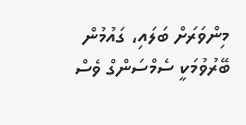މިންވަރަށް ބަލައި، ގައުމުން ބޭރުވުމަކީ ސެމްސަންގް ވެސް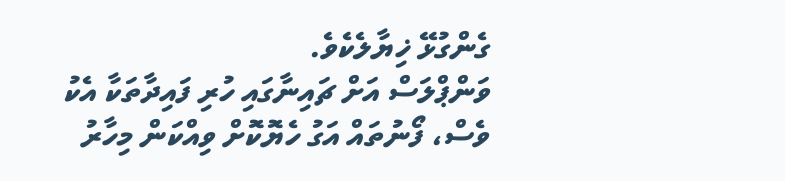ގެންގުޅޭ ޚިޔާލެކެވެ.
ވަންޕްލަސް އަށް ޗައިނާގައި ހުރި ފައިދާތަކާ އެކު ވެސް، ފޯނުތައް އަގު ހެޔޮކޮށް ވިއްކަން މިހާރު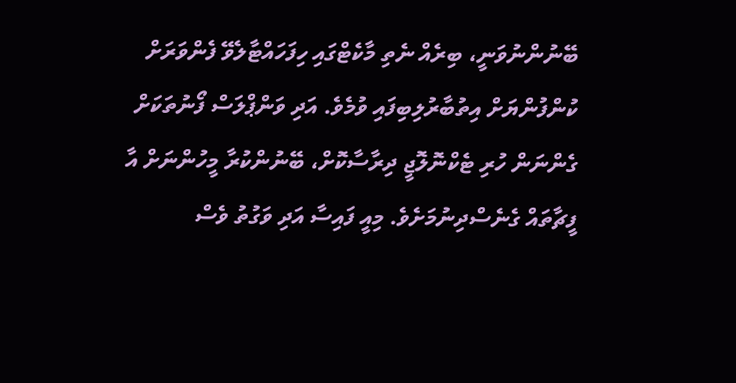ބޭނުންނުވަނީ، ބިރެއް ނެތި މާކެޓްގައި ހިފަހައްޓާލެވޭ ފެންވަރަށް ކުންފުންޔަށް އިތުބާރުލިބިފައި ވުމެވެ. އަދި ވަންޕްލަސް ފޯނުތަކަށް ގެންނަން ހުރި ޓެކްނޮލޮޖީ ދިރާސާކޮށް، ބޭނުންކުރާ މީހުންނަށް އާ ފީޗާތައް ގެނެސްދިނުމަށެވެ. މިއީ ފައިސާ އަދި ވަގުތު ވެސް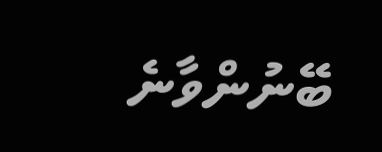ބޭނުންވާނެ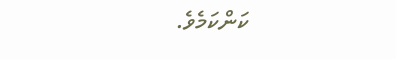ކަންކަމެވެ.